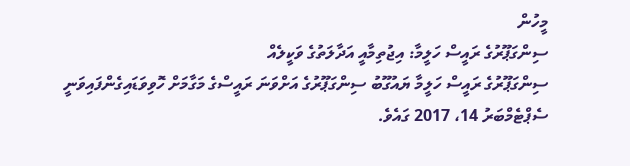މީހުން
ސިންގަޕޫރުގެ ރައީސް ހަލީމާ: އިޖުތިމާއީ އަދާލަތުގެ ވަކީލެއް
ސިންގަޕޫރުގެ ރައީސް ހަލީމާ ޔައުގޫބު ސިންގަޕޫރުގެ އަށްވަނަ ރައީސްގެ މަގާމަށް ހޮވިވަޑައިގެންފައިވަނީ ސެޕްޓެމްބަރު 14، 2017 ގައެވެ.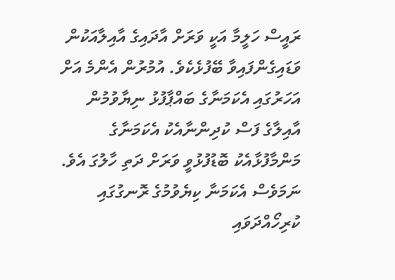ރައީސް ހަލީމާ އަކީ ވަރަށް އާދައިގެ އާއިލާއަކުން ވަޑައިގެންފައިވާ ބޭފުޅެކެވެ. އުމުރުން އެންމެ އަށް އަހަރުގައި އެކަމަނާގެ ބައްޕާފުޅު ނިޔާވުމުން އާއިލާގެ ފަސް ކުދިންނާއެކު އެކަމަނާގެ މަންމާފުޅާއެކު ބޮޑުފުޅުވީ ވަރަށް ދަތި ހާލުގަ އެވެ. ނަމަވެސް އެކަމަނާ ކިޔެވުމުގެ ރޮނގުގައި ކުރިހޯއްދަވައި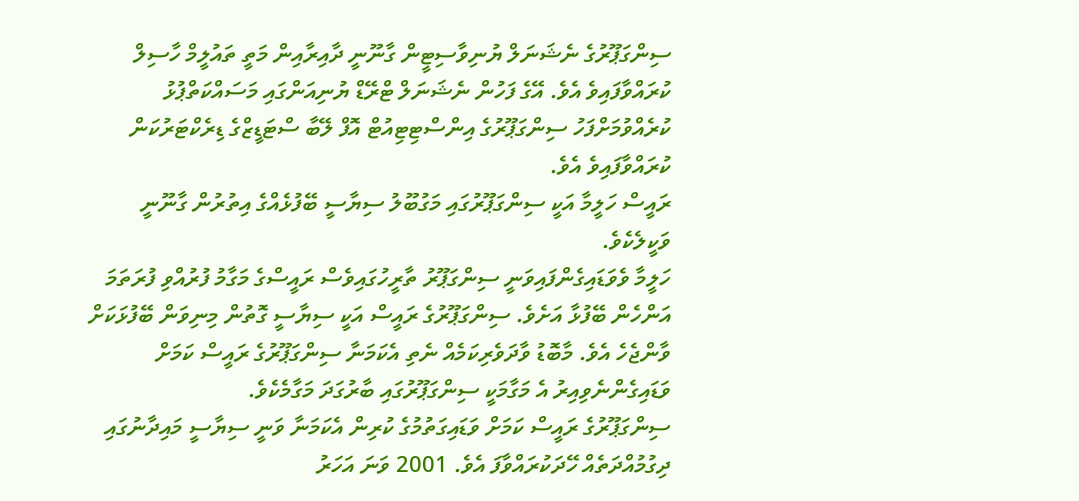ސިންގަޕޫރުގެ ނެޝަނަލް ޔުނިވާސިޓީން ގާނޫނީ ދާއިރާއިން މަތީ ތައުލީމް ހާސިލް ކުރައްވާފައިވެ އެވެ. އޭގެ ފަހުން ނެޝަނަލް ޓްރޭޑް ޔުނިއަންގައި މަސައްކަތްޕުޅު ކުރެއްވުމަށްފަހު ސިންގަޕޫރުގެ އިންސްޓިޓިއުޓް އޮފް ލޭބާ ސްޓަޑީޒްގެ ޑިރެކްޓަރުކަން ކުރައްވާފައިވެ އެވެ.
ރައީސް ހަލީމާ އަކީ ސިންގަޕޫރުގައި މަގުބޫލު ސިޔާސީ ބޭފުޅެއްގެ އިތުރުން ގާނޫނީ ވަކީލެކެވެ.
ހަލީމާ ވެވަޑައިގެންފައިވަނީ ސިންގަޕޫރު ތާރީހުގައިވެސް ރައީސްގެ މަގާމު ފުރުއްވި ފުރަތަމަ އަންހެން ބޭފުޅާ އަށެވެ. ސިންގަޕޫރުގެ ރައީސް އަކީ ސިޔާސީ ގޮތުން މިނިވަން ބޭފުޅަކަށް ވާންޖެހެ އެވެ. މާބޮޑު ވާދަވެރިކަމެއް ނެތި އެކަމަނާ ސިންގަޕޫރުގެ ރައީސް ކަމަށް ވަޑައިގެންނެވިއިރު އެ މަގާމަކީ ސިންގަޕޫރުގައި ބާރުގަދަ މަގާމެކެވެ.
ސިންގަޕޫރުގެ ރައީސް ކަމަށް ވަޑައިގަތުމުގެ ކުރިން އެކަމަނާ ވަނީ ސިޔާސީ މައިދާނުގައި ދިގުމުއްދަތެއް ހޭދަކުރައްވާފަ އެވެ. 2001 ވަނަ އަހަރު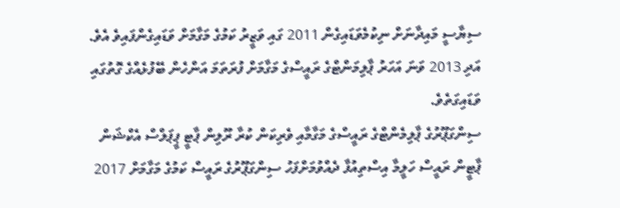ސިޔާސީ މައިދާނަށް ނިކުމެވަޑައިގެން 2011 ގައި ވަޒީރު ކަމުގެ މަގާމަށް ވަޑައިގެންފައިވެ އެވެ. އަދި 2013 ވަނަ އަހަރު ޕާލިމަންޓްގެ ރައީސްގެ މަގާމަށް ފުރަތަމަ އަންހެން ބޭފުޅެއްގެ ގޮތުގައި ވަޑައިގަތެވެ.
ސިންގަޕޫރުގެ ޕާލިމެންޓްގެ ރައީސްގެ މަގާމާއި ވެރިކަން ކުރާ ރޫލިން ޕާޓީ ޕީޕަލްސް އެކްޝަން ޕާޓީން ރައީސް ހަލީމާ އިސްތިއުފާ ދެއްވުމަށްފަހު ސިންގަޕޫރުގެ ރައީސް ކަމުގެ މަގާމަށް 2017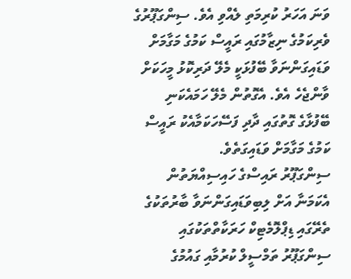ވަނަ އަހަރު ކުރިމަތި ލެއްވި އެވެ. ސިންގަޕޫރުގެ ވެރިކަމުގެ ނިޒާމުގައި ރައީސް ކަމުގެ މަގާމަށް ވަޑައިގަންނަވާ ބޭފުޅަކީ މެލޭ ދަރިކޮޅު މީހަކަށް ވާންޖެހެ އެވެ. އެގޮތުން މެލޭ ހަމައެކަނި ބޭފުޅާގެ ގޮތުގައި ދާދި ފަސޭހަކަމާއެކު ރައީސް ކަމުގެ މަގާމަށް ވަޑައިގަތެވެ.
ސިންގަޕޫރު ރައިސްގެ ހައިސިއްޔަތުން އެކަމަނާ އަށް ލިބިވަޑައިގަންނަވާ ބާރުތަކުގެ ތެރޭގައި ޑިޕްލޮމެޓިކް ހަރަކާތްތަކުގައި ސިންގަޕޫރު ތަމްސީލް ކުރުމާއި ގައުމުގެ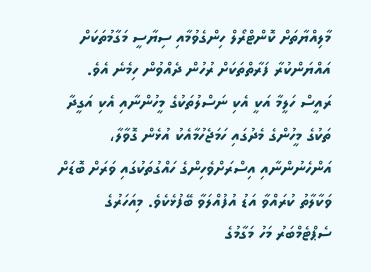މާލިއްޔާތަށް ކޮންޓްރޯލް ހިންގެވުމާއި ސިޔާސީ މަގާމުތަކަށް އައްޔަންކުރާ ފަރާތްތަކަށް ރުހުން ދެއްވުން ހިމެނެ އެވެ.
ރައީސް ހަލީމާ އަކީ އެކި ނަސްލުތަކުގެ މީހުންނާއި އެކި އަގީދާ ތަކުގެ މީހުންގެ މެދުގައި ހަމަޖެހުމާއެކު އުޅެން ގޮވާލާ، އަންހެނުންނާއި އިސްރަށްވެހިންގެ ހައްގުތަކުގައި ވަރަށް ބޮޑަށް ވަކާލާތު ކުރައްވާ އަޑު އުފުއްލަވާ ބޭފުޅެކެވެ. މިއަހަރުގެ ސެޕްޓެމްބަރު މަހު މަގާމުގެ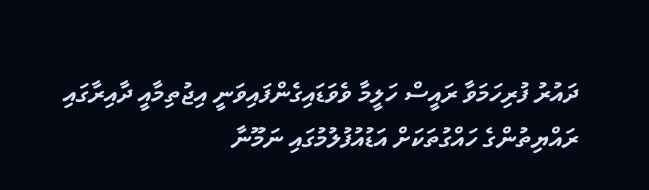ދައުރު ފުރިހަމަވާ ރައީސް ހަލީމާ ވެވަޑައިގެންފައިވަނީ އިޖުތިމާއީ ދާއިރާގައި ރައްޔިތުންގެ ހައްގުތަކަށް އަޑުއުފުލުމުގައި ނަމޫނާ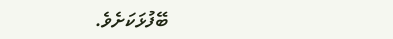ބޭފުޅަކަށެވެ.